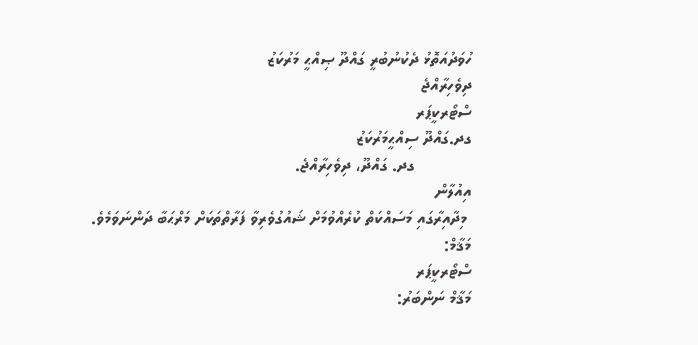ހުވަދުއަތޮޅު ދެކުނުބުރީ ގައްދޫ ޞިއްޙީ މަރުކަޒު
ދިވެހިރާއްޖެ
ސްޓޯރކީޕަރ
ގދ.ގައްދޫ ސިއްޙީމަރުކަޒު
            ގދ. ގައްދޫ، ދިވެހިރާއްޖެ.
އިއުލާން
 މިދާއިރާގައި މަސައްކަތް ކުރެއްވުމަށް ޝައުގުވެރިވާ ފަރާތްތަކަށް މަރްޙަބާ ދަންނަވަމެވެ.
މަޤާމް:
ސްޓޯރކީޕަރ
މަޤާމް ނަންބަރު: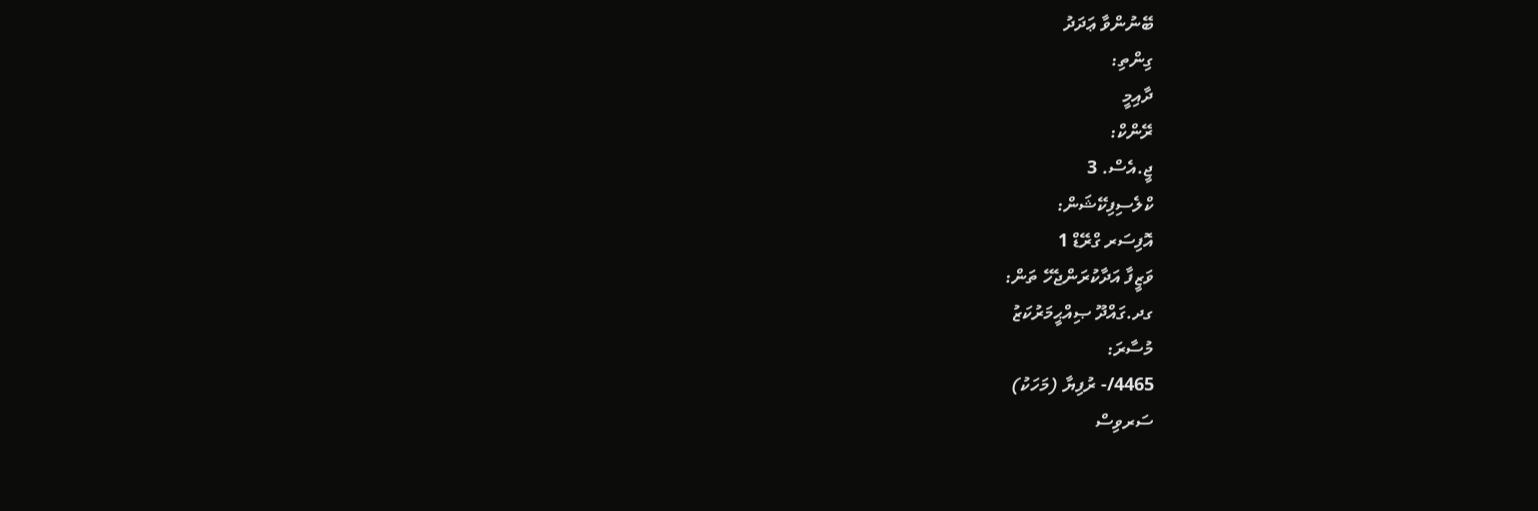ބޭނުންވާ ޢަދަދު
ގިންތި:
ދާއިމީ
ރޭންކް:
ޖީ.އެސް. 3
ކްލެސިފިކޭޝަން:
އޮފިސަރ ގްރޭޑް 1
ވަޒީފާ އަދާކުރަންޖެހޭ ތަން:
ގދ.ގައްދޫ ޞިއްޙީމަރުކަޒު
މުސާރަ:
4465/- ރުފިޔާ (މަހަކު)
ސަރވިސް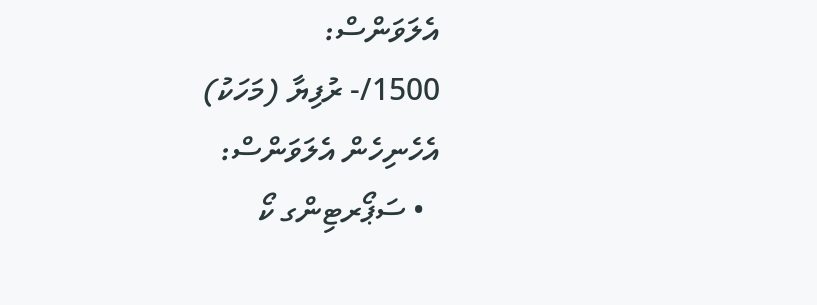އެލަވަންސް:
1500/- ރުފިޔާ (މަހަކު)
އެހެނިހެން އެލަވަންސް:
  • ސަޕޯރޓިންގ ކޯ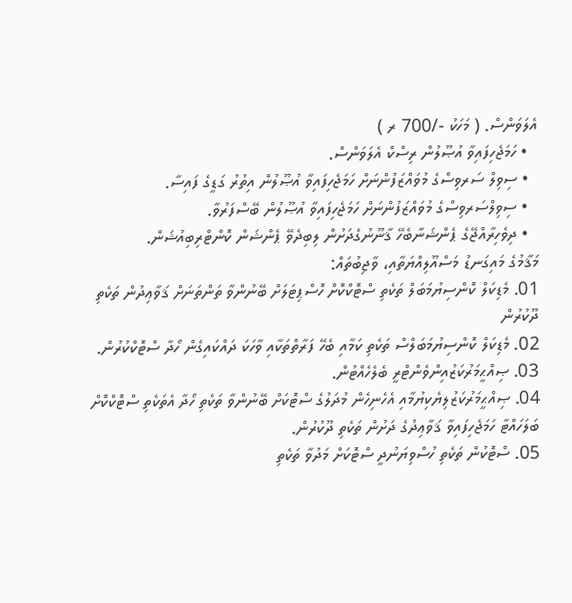އެލަވަންސް. ( މަހަކު -/700 ރ )
  • ހަމަޖެހިފައިވާ އުޞޫލުން ރިސްކް އެލަވަންސް.
  • ސިވިލް ސަރވިސްގެ މުވައްޒަފުންނަށް ހަމަޖެހިފައިވާ އުޞޫލުން އިތުރު ގަޑީގެ ފައިސާ.
  • ސިވިލްސަރވިސްގެ މުވައްޒަފުންނަށް ހަމަޖެހިފައިވާ އުޞޫލުން ބޭސްފަރުވާ.
  • ދިވެހިރާއްޖޭގެ ޕެންޝަނާބެހޭ ޤާނޫނުގެދަށުން ލިބިދެވޭ ޕެންޝަން ކޮންޓްރިބިއުޝަން.
މަޤާމުގެ މައިގަނޑު މަސްއޫލިއްޔަތާއި، ވާޖިބުތައް:
01. މެޑިކަލް ކޮންސިޔުމަބަލް ތަކެތި ސްޓޮކްކޮށް ހޮސްޕިޓަލަށް ބޭނުންވާ ތަންތަނަށް ޤަވާޢިދުން ތަކެތި ދޫކުރުން
02. މެޑިކަލް ކޮންސިޔުމަބަލްސް ތަކެތި ކަމާއި ބެހޭ ފަރާތްތަކާއި ވާހަކަ ދައްކައިގެން ހޯދާ ސްޓޮކްކުރުން.
03. ޞިއްޙީމަރުކަޒުއިންވެންޓްރީ ބެލެހެއްޓުން.
04. ޞިއްޙީމަރުކަޒުލިޔެކިޔުމާއި އެހެނިހެން މުދަލުގެ ސްޓޮކަށް ބޭނުންވާ ތަކެތި ހޯދާ އެތަކެތި ސްޓޮކްކޮށް ބަލަހައްޓާ ހަމަޖެހިފައިވާ ޤަވާޢިދުގެ ދަށުން ތަކެތި ދޫކުރުން.
05. ސްޓޮކުން ތަކެތި ހުސްވިޔަނުދީ ސްޓޮކަށް މަދުވާ ތަކެތި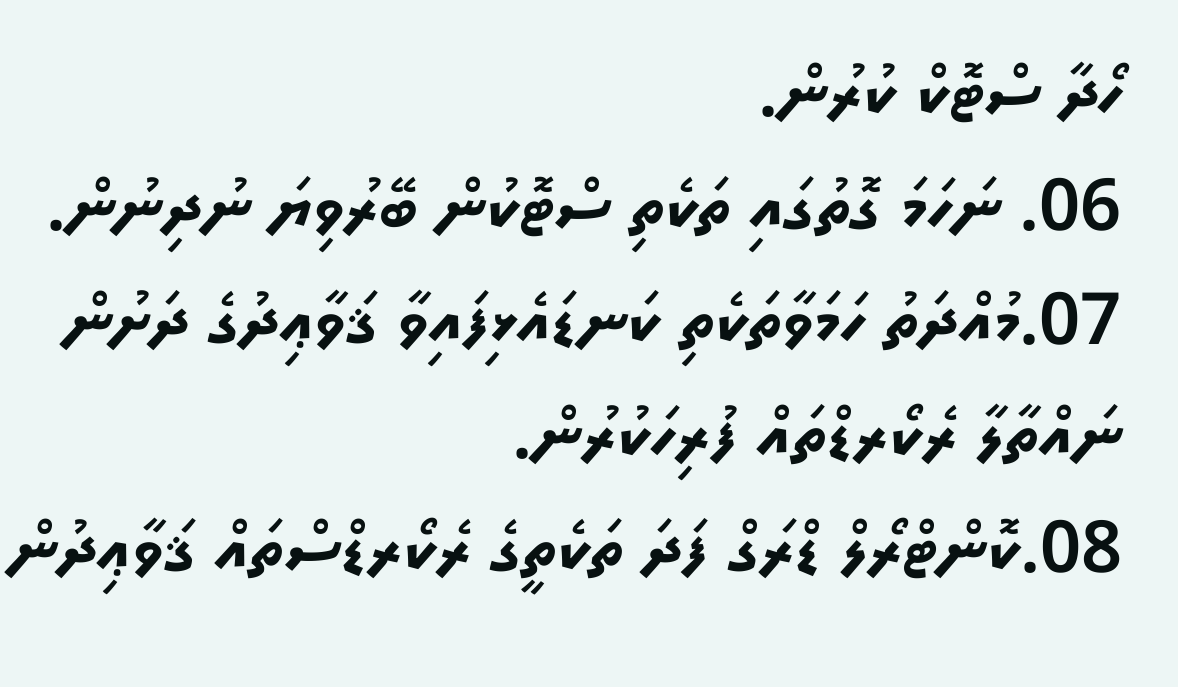ހޯދާ ސްޓޮކް ކުރުން.
06. ނަހަމަ ގޮތުގައި ތަކެތި ސްޓޮކުން ބޭރުވިޔަ ނުދިނުން.
07.މުއްދަތު ހަމަވާތަކެތި ކަނޑައެޅިފައިވާ ޤަވާޢިދުގެ ދަށުން ނައްތާލާ ރެކޯރޑްތައް ފުރިހަކުރުން.
08.ކޮންޓްރޯލް ޑްރަގް ފަދަ ތަކެތީގެ ރެކޯރޑްސްތައް ޤަވާޢިދުން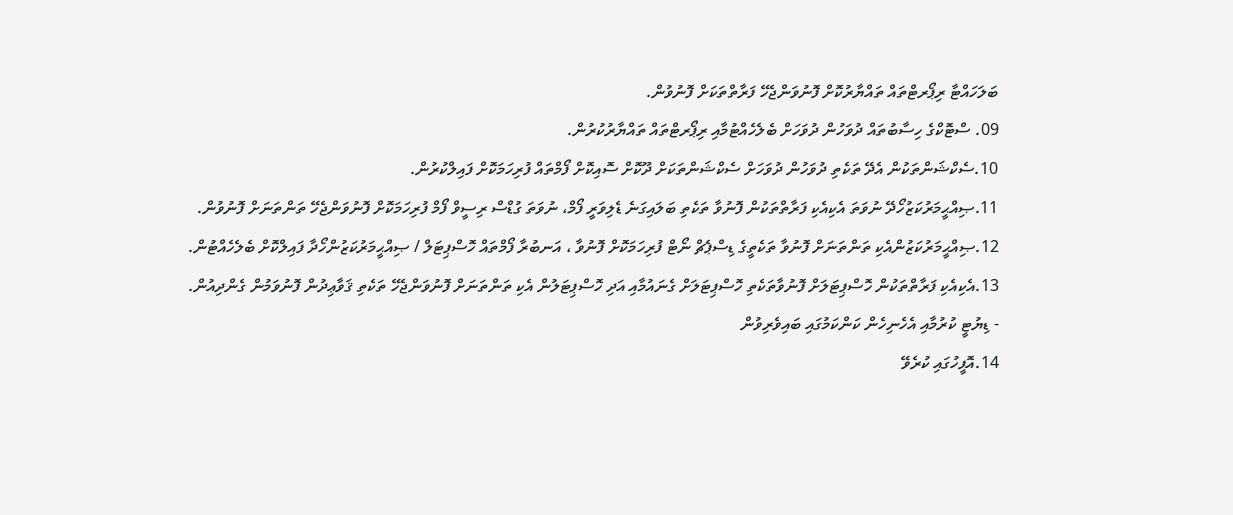ބަލަހައްޓާ ރިޕޯރޓްތައް ތައްޔާރުކޮށް ފޮނުވަންޖެހޭ ފަރާތްތަކަށް ފޮނުވުން.
09. ސްޓޮކްގެ ހިސާބުތައް ދުވަހުން ދުވަހަށް ބެލެހެއްޓުމާއި ރިޕޯރޓްތައް ތައްޔާރުކުރުން.
10.ސެކްޝަންތަކުން އެދޭ ތަކެތި ދުވަހުން ދުވަހަށް ސެކްޝަންތަކަށް ދޫކޮށް ސޮއިކޮށް ފޯމްތައް ފުރިހަމަކޮށް ފައިލްކުރުން.
11.ޞިއްޙީމަރުކަޒުހޯދޭ ނުވަތަ އެކިއެކި ފަރާތްތަކުން ފޮނުވާ ތަކެތި ބަލައިގަނެ ޑެލިވަރީ ފޯމް، ނުވަތަ ގުޑްސް ރިސީވް ފޯމް ފުރިހަމަކޮށް ފޮނުވަންޖެހޭ ތަންތަނަށް ފޮނުވުން.
12.ޞިއްޙީމަރުކަޒުންއެކި ތަންތަނަށް ފޮނުވާ ތަކެތީގެ ޑިސްޕެޗް ނޯޓް ފުރިހަމަކޮށް ފޮނުވާ ، އަނބުރާ ފޯމްތައް ހޮސްޕިޓަލް / ޞިއްޙީމަރުކަޒުންހޯދާ ފައިލްކޮށް ބެލެހެއްޓުން.
13.އެކިއެކި ފަރާތްތަކުން ހޮސްޕިޓަލަށް ފޮނުވާތަކެތި ހޮސްޕިޓަލަށް ގެނައުމާއި އަދި ހޮސްޕިޓަލުން އެކި ތަންތަނަށް ފޮނުވަންޖެހޭ ތަކެތި ޤަވާޢިދުން ފޮނުވަމުން ގެންދިއުން.
- ޑިޔުޓީ ކުރުމާއި އެހެނިހެން ކަންކަމުގައި ބައިވެރިވުން
14.އޮފީހުގައި ކުރެވޭ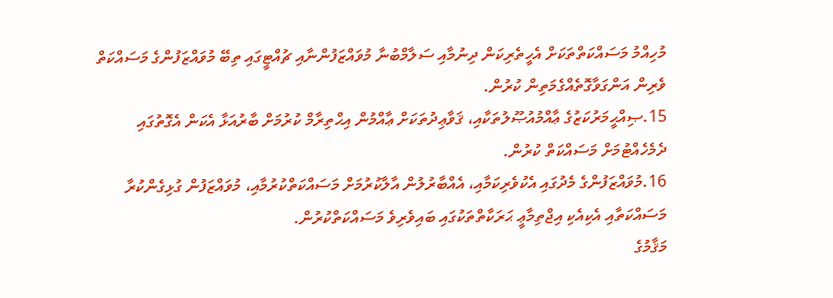މުހިއްމު މަސައްކަތްތަކަށް އެހީތެރިކަން ދިނުމާއި ސަލާމްބުނާ މުވައްޒަފުންނާއި ޗުއްޓީގައި ތިބޭ މުވައްޒަފުންގެ މަސައްކަތް ވެރިން އަންގަވާގޮތެއްގެމަތިން ކުރުން.
15.ޞިއްޙީމަރުކަޒުގެ ޢާއްމުއުޞޫލުތަކާއި، ޤަވާޢިދުތަކަށް ޢާއްމުން އިޙްތިރާމް ކުރުމަށް ބާރުއަޅާ އެކަން އެގޮތުގައި ދެމެހެއްޓުމަށް މަސައްކަތް ކުރުން.
16.މުވައްޒަފުންގެ މެދުގައި އެކުވެރިކަމާއި، އެއްބާރުލުން އާލާކުރުމަށް މަސައްކަތްކުރުމާއި، މުވައްޒަފުން ގުޅިގެންކުރާ މަސައްކަތާއި އެކިއެކި އިޖްތިމާޢީ ޙަރަކާތްތަކުގައި ބައިވެރިވެ މަސައްކަތްކުރުން.
މަޤާމުގެ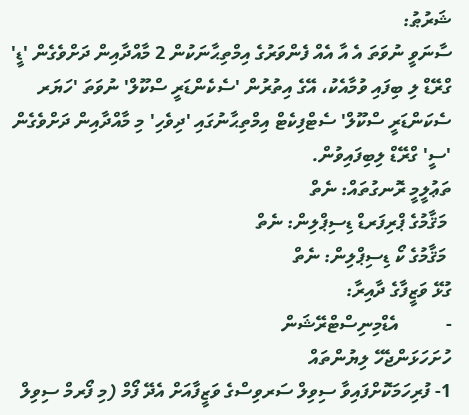ޝަރުޠު:
ސާނަވީ ނުވަތަ އެ އާ އެއް ފެންވަރުގެ އިމްތިޙާނަކުން 2 މާއްދާއިން ދަށްވެގެން 'ޑީ' ގްރޭޑް ލި ބިފައި ވުމާއެކު، އޭގެ އިތުރުން 'ސެކެންޑަރީ ސްކޫލް' ނުވަތަ 'ހަޔަރ ސެކަންޑަރީ ސްކޫލް' ސެޓްފިކެޓް އިމްތިޙާނުގައި 'ދިވެހި' މި މާއްދާއިން ދަށްވެގެން 'ސީ' ގްރޭޑް ލިބިފައިވުން.
ތަޢުލީމީ ރޮނގުތައް: ނެތް
 މަޤާމުގެ ޕްރިފަރޑް ޑިސިޕްލިން: ނެތް
 މަޤާމުގެ ކޯ ޑިސިޕްލިން: ނެތް
ގުޅޭ ވަޒީފާގެ ދާއިރާ:
-          އެޑްމިނިސްޓްރޭޝަން
ހުށަހަޅަންޖެހޭ ލިޔުންތައް
1- ފުރިހަމަކޮށްފައިވާ ސިވިލް ސަރވިސްގެ ވަޒީފާއަށް އެދޭ ފޯމް (މި ފޯރމް ސިވިލް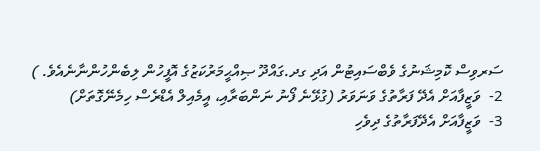ސަރވިސް ކޮމިޝަނުގެ ވެބްސައިޓުން އަދި ގދ.ގައްދޫ ޞިއްޙީމަރުކަޒުގެ އޮފީހުން ލިބެންހުންނާނެއެވެ. )
2-  ވަޒީފާއަށް އެދޭ ފަރާތުގެ ވަނަވަރު (ގުޅޭނެ ފޯނު ނަންބަރާއި، އީމެއިލް އެޑްރެސް ހިމެނޭގޮތަށް)
3-  ވަޒީފާއަށް އެދޭފަރާތުގެ ދިވެހި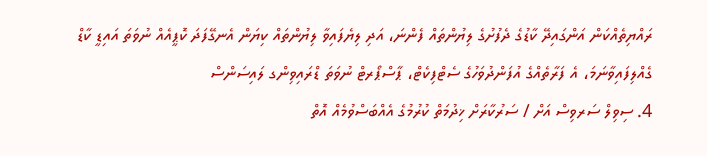ރައްޔިތެއްކަން އަންގައިދޭ ކާޑުގެ ދެފުށުގެ ލިޔުންތައް ފެންނަ، އަދި ލިޔެފައިވާ ލިޔުންތައް ކިޔަން އެނގޭފަދަ ކޮޕީއެއް ނުވަތަ އައިޑީ ކާޑް ގެއްލިފައިވާނަމަ، އެ ފަރާތެއްގެ އުފަންދުވަހުގެ ސެޓްފިކެޓް، ޕާސްޕޯރޓް ނުވަތަ ޑްރައިވިންގ ލައިސަންސް
4. ސިވިލް ސަރވިސް އަށް / ސަރުކާރަށް ޚިދުމަތް ކުރުމުގެ އެއްބަސްވުމެއް އޮތް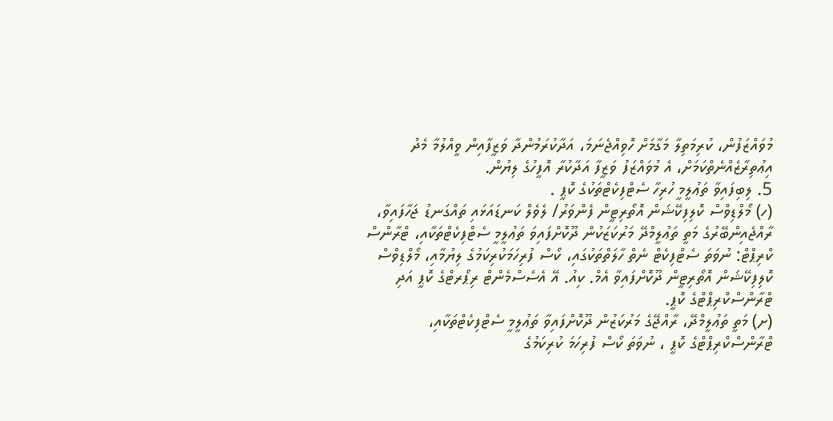މުވައްޒަފުން، ކުރިމަތިލާ މަގާމަށް ހޮވިއްޖެނަމަ، އަދާކުރަމުންދާ ވަޒީފާއިން ވީއްލުމާ މެދު އިޢުތިރާޒެއްނެތްކަމަށް، އެ މުވައްޒަފު ވަޒީފާ އަދާކުރާ އޮފީހުގެ ލިޔުން.
5. ލިބިފައިވާ ތަޢުލީމީ ހުރިހާ ސެޓްފިކެޓްތަކުގެ ކޮޕީ .
(ހ) މޯލްޑިވްސް ކޮލިފިކޭޝަން އޮތޯރިޓީން ފެންވަރު/ ލެވެލް ކަނޑައަޅައި ތައްގަނޑު ޖަހާފައިވާ، ރާއްޖެއިންބޭރުގެ މަތީ ތަޢުލީމްދޭ މަރުކަޒަކުން ދޫކޮށްފައިވަ ތަޢުލީމީ ސެޓްފިކެޓްތަކާއި، ޓްރާންސް ކްރިޕްޓް: ނުވަތަ ސެޓްފިކެޓް ނެތް ހާލަތްތަކުގައި، ކޯސް ފުރިހަމަކުރިކަމުގެ ލިޔުމާއި، މޯލްޑިވްސް ކޮލިފިކޭޝަން އޮތޯރިޓީން ދޫކޮށްފައިވާ އެމް. ކިއު. އޭ އެސެސްމެންޓް ރިޕޯރޓްގެ ކޮޕީ އަދި ޓްރާންސްކްރިޕްޓްގެ ކޮޕީ.
(ށ) މަތީ ތަޢުލީމްދޭ، ރާއްޖޭގެ މަރުކަޒުން ދޫކޮށްފައިވާ ތަޢުލީމީ ސެޓްފިކެޓްތަކާއި، ޓްރާންސްކްރިޕްޓްގެ ކޮޕީ ، ނުވަތަ ކޯސް ފުރިހަމަ ކުރިކަމުގެ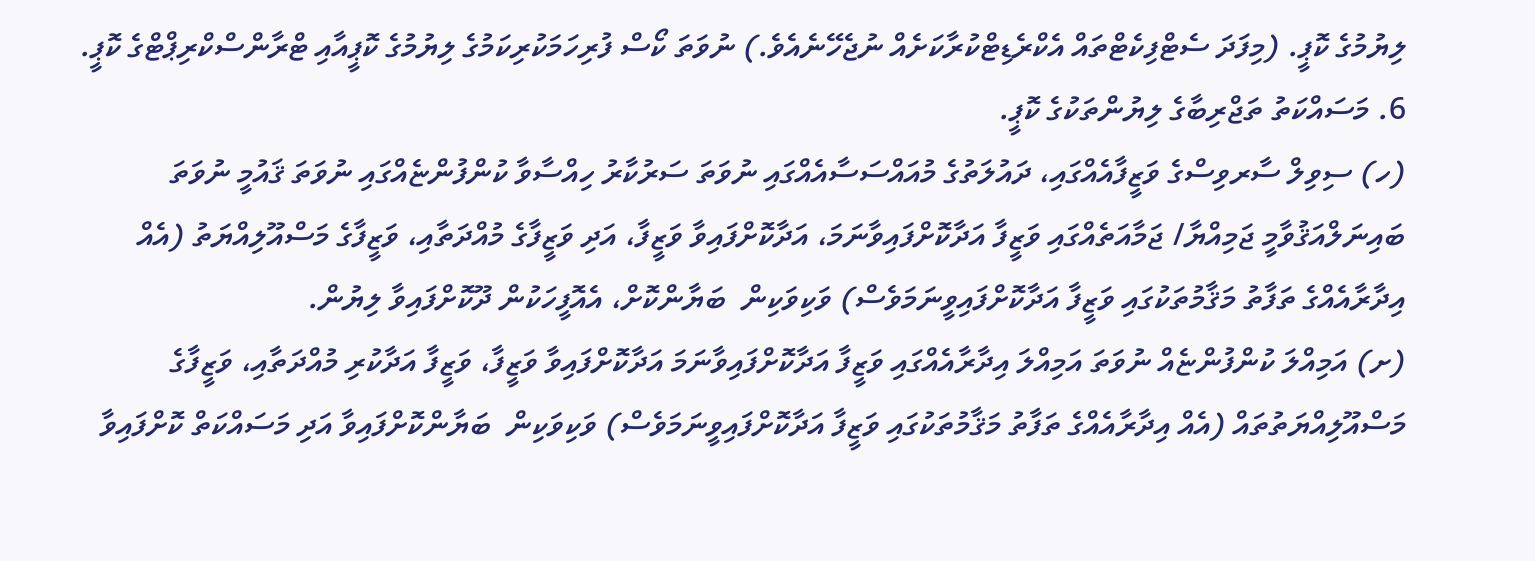ލިޔުމުގެ ކޮޕީ. (މިފަދަ ސެޓްފިކެޓްތައް އެކްރެޑިޓްކުރާކަށެއް ނުޖެހޭނެއެވެ.) ނުވަތަ ކޯސް ފުރިހަމަކުރިކަމުގެ ލިޔުމުގެ ކޮޕީއާއި ޓްރާންސްކްރިޕްޓްގެ ކޮޕީ.
6. މަސައްކަތު ތަޖްރިބާގެ ލިޔުންތަކުގެ ކޮޕީ.
(ހ) ސިވިލް ސާރވިސްގެ ވަޒީފާއެއްގައި، ދައުލަތުގެ މުއައްސަސާއެއްގައި ނުވަތަ ސަރުކާރު ހިއްސާވާ ކުންފުންޏެއްގައި ނުވަތަ ޤައުމީ ނުވަތަ ބައިނަލްއަޤުވާމީ ޖަމިއްޔާ/ ޖަމާއަތެއްގައި ވަޒީފާ އަދާކޮށްފައިވާނަމަ، އަދާކޮށްފައިވާ ވަޒީފާ، އަދި ވަޒީފާގެ މުއްދަތާއި، ވަޒީފާގެ މަސްއޫލިއްޔަތު (އެއް އިދާރާއެއްގެ ތަފާތު މަޤާމުތަކުގައި ވަޒީފާ އަދާކޮށްފައިވީނަމަވެސް) ވަކިވަކިން  ބަޔާންކޮށް، އެއޮފީހަކުން ދޫކޮށްފައިވާ ލިޔުން.
(ށ) އަމިއްލަ ކުންފުންޏެއް ނުވަތަ އަމިއްލަ އިދާރާއެއްގައި ވަޒީފާ އަދާކޮށްފައިވާނަމަ އަދާކޮށްފައިވާ ވަޒީފާ، ވަޒީފާ އަދާކުރި މުއްދަތާއި، ވަޒީފާގެ މަސްއޫލިއްޔަތުތައް (އެއް އިދާރާއެއްގެ ތަފާތު މަޤާމުތަކުގައި ވަޒީފާ އަދާކޮށްފައިވީނަމަވެސް) ވަކިވަކިން  ބަޔާންކޮށްފައިވާ އަދި މަސައްކަތް ކޮށްފައިވާ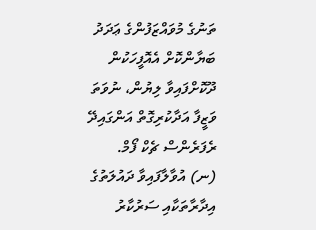ތަނުގެ މުވައްޒަފުންގެ ޢަދަދު ބަޔާންކޮށް އެއޮފީހަކުން ދޫކޮށްފައިވާ ލިޔުން، ނުވަތަ ވަޒީފާ އަދާކުރިގޮތް އަންގައިދޭ ރެފަރެންސް ޗެކް ފޯމް.
(ނ) އުވާލާފައިވާ ދައުލަތުގެ އިދާރާތަކާއި ސަރުކާރު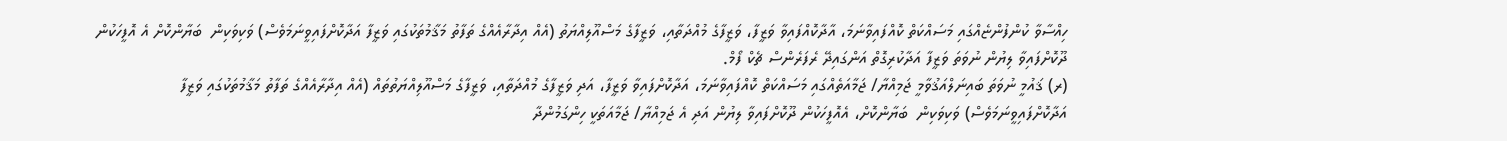ހިއްސާވާ ކުންފުންޏެއްގައި މަސައްކަތް ކޮއްފައިވާނަމަ، އާދާކޮއްފައިވާ ވަޒީފާ، ވަޒީފާގެ މުއްދަތާއި، ވަޒީފާގެ މަސްއޫލިއްޔަތު (އެއް އިދާރާއެއްގެ ތަފާތު މަޤާމުތަކުގައި ވަޒީފާ އަދާކޮށްފައިވީނަމަވެސް) ވަކިވަކިން  ބަޔާންކޮށް އެ އޮފީހަކުން ދޫކޮށްފައިވާ ލިޔުން ނުވަތަ ވަޒީފާ އަދާކުރިގޮތް އަންގައިދޭ ރެފަރެންސް ޗެކް ފޯމް.
(ރ) ޤައުމީ ނުވަތަ ބައިނަލްއަޤުވާމީ ޖަމިއްޔާ/ ޖަމާއަތެއްގައި މަސައްކަތް ކޮއްފައިވާނަމަ، އަދާކޮށްފައިވާ ވަޒީފާ، އަދި ވަޒީފާގެ މުއްދަތާއި، ވަޒީފާގެ މަސްއޫލިއްޔަތުތައް (އެއް އިދާރާއެއްގެ ތަފާތު މަޤާމުތަކުގައި ވަޒީފާ އަދާކޮށްފައިވީނަމަވެސް) ވަކިވަކިން  ބަޔާންކޮށް، އެއޮފީހަކުން ދޫކޮށްފައިވާ ލިޔުން އަދި އެ ޖަމިއްޔާ/ ޖަމާއަތަކީ ހިންގަމުންދާ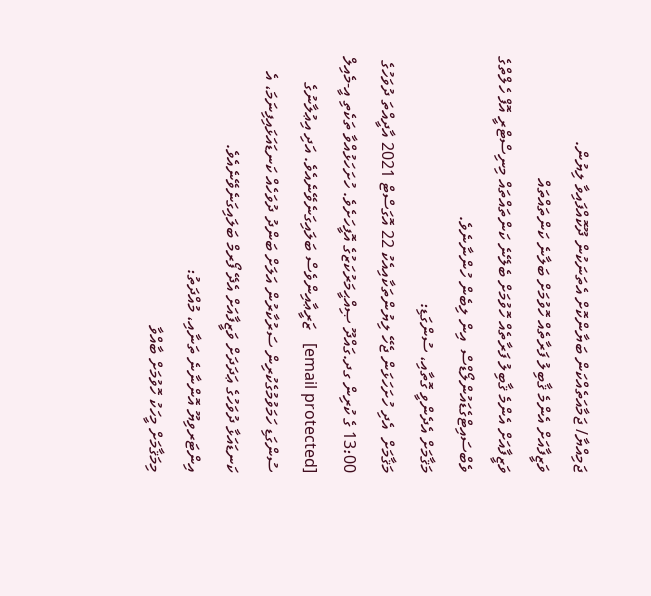ޖަމިއްޔާ/ ޖަމާއަތެއްކަން ބަޔާންކޮށް އެތަނަކުން ދޫކޮއްފައިވާ ލިޔުން.
ވަޒީފާއަށް އެންމެ ޤާބިލު ފަރާތެއް ހޮވުމަށް ބަލާނެ ކަންތައްތައް
ވަޒީފާއަށް އެންމެ ޤާބިލު ފަރާތެއް ހޮވުމަށް ބެލޭނެ ކަންތައްތައް މިނިސްޓްރީ އޮފް ހެލްތްގެ ވެބްސައިޓްގެޑައުންލޯޑްސް  އިން ލިބެން ހުންނާނެވެ.
މަޤާމަށް އެދެންވީ ގޮތާއި، ސުންގަޑި:
މަޤާމަށް  އެދި ހުށަހަޅަން ޖެހޭ ލިޔުންތަކާއިއެކު 22 އޮގަސްޓް 2021 އާދީއްތަ ދުވަހުގެ 13:00 ގެ ކުރިން ގދ.ގައްދޫ ޞިއްޙީމަރުކަޒުގެ އޮފީހަށެވެ. ހުށަހަޅުއްވާ ތަކެތި އީ-މެއިލް [email protected]   ޒަރީޢާއިންވެސް ބަލައިގަނެވޭނެއެވެ. އަދި އިޢުލާނުގެ ސުންގަޑި ހަމަވުމުގެކުރިން ސަރުކާރުން އަލަށް ބަންދު ދުވަހެއް ކަނޑައަޅައިފިނަމަ، އެ ކަނޑައަޅާ ދުވަހުގެ ޢަދަދަށް ވަޒީފާއަށް އެދޭ ފޯރމް ބަލައިގަނެވޭނެއެވެ.
އިންޓަރވިޔޫ އޮންނާނެ ތަނާއި، މުއްދަތު:
މިމަޤާމަށް މީހަކު ހޮވުމަށް ބާއްވާ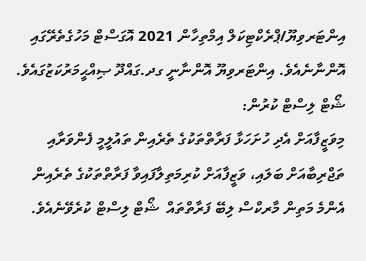އިންޓަރވިޔޫ/ޕްރެކްޓިކަލް އިމްތިހާން 2021 އޮގަސްޓް މަހުގެތެރޭގައި އޮންނާނެއެވެ. އިންޓަރވިޔޫ އޮންނާނީ ގދ.ގައްދޫ ޞިއްޙީމަރުކަޒުގައެވެ.
ޝޯޓް ލިސްޓް ކުރުން:
މިވަޒީފާއަށް އެދި ހުށަހަޅާ ފަރާތްތަކުގެ ތެރެއިން ތައުލީމީ ފެންވަރާއި ތަޖްރިބާއަށް ބަލައި، ވަޒީފާއަށް ކުރިމަތިލާފައިވާ ފަރާތްތަކުގެ ތެރެއިން އެންމެ މަތިން މާރކްސް ލިބޭ ފަރާތްތައް  ޝޯޓް ލިސްޓް ކުރެވޭނެއެވެ.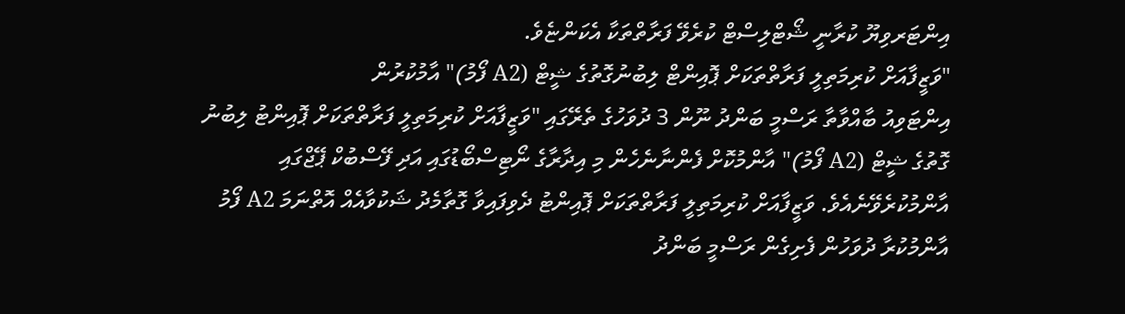އިންޓަރވިޔޫ ކުރާނީ ޝޯޓްލިސްޓް ކުރެވޭ ފަރާތްތަކާ އެކަންޏެވެ.
"ވަޒީފާއަށް ކުރިމަތިލީ ފަރާތްތަކަށް ޕޮއިންޓް ލިބުނުގޮތުގެ ޝީޓް (A2 ފޯމު)" އާމުކުރުން
އިންޓަވިއު ބާއްވާތާ ރަސްމީ ބަންދު ނޫން 3 ދުވަހުގެ ތެރޭގައި "ވަޒީފާއަށް ކުރިމަތިލީ ފަރާތްތަކަށް ޕޮއިންޓު ލިބުނު ގޮތުގެ ޝީޓް (A2 ފޯމު)" އާންމުކޮށް ފެންނާނެހެން މި އިދާރާގެ ނޯޓިސްބޯޑުގައި އަދި ފޭސްބުކް ޕޭޖްގައި އާންމުކުރެވޭނެއެވެ. ވަޒީފާއަށް ކުރިމަތިލީ ފަރާތްތަކަށް ޕޮއިންޓު ދެވިފައިވާ ގޮތާމެދު ޝަކުވާއެއް އޮތްނަމަ A2 ފޯމު އާންމުކުރާ ދުވަހުން ފެށިގެން ރަސްމީ ބަންދު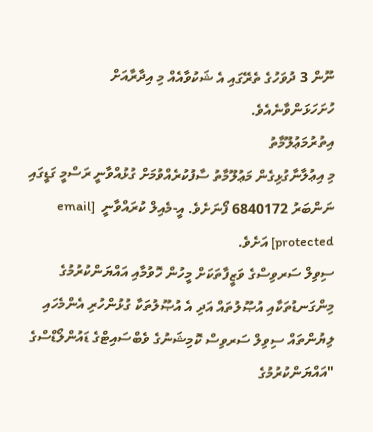ނޫން 3 ދުވަހުގެ ތެރޭގައި އެ ޝަކުވާއެއް މި އިދާރާއަށް ހުށަހަޅަންވާނެއެވެ.
އިތުރުމަޢުލޫމާތު
މި އިޢުލާނާގުޅިގެން މަޢުލޫމާތު ސާފުކުރެއްވުމަށް ގުޅުއްވާނީ ރަސްމީ ގަޑީގައި ނަންބަރު 6840172 ފޯނަށެވެ. އީ-މެއިލް ކުރައްވާނީ  [email protected] އަށެވެ.
ސިވިލް ސަރވިސްގެ ވަޒީފާތަކަށް މީހުން ހޮވުމާއި އައްޔަންކުރުމުގެ މިންގަނޑުތަކާއި އުޞޫލުތައް އަދި އެ އުޞޫލުތަކާ ގުޅުންހުރި އެންމެހައި ލިޔުންތައް ސިވިލް ސަރވިސް ކޮމިޝަނުގެ ވެބްސައިޓްގެ ޑައުންލޯޑްސްގެ "އައްޔަންކުރުމުގެ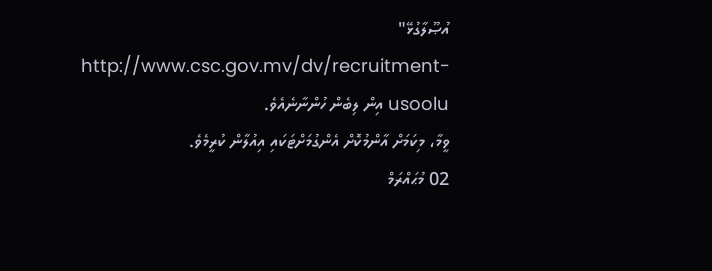އުޞޫލާގުޅޭ" http://www.csc.gov.mv/dv/recruitment-usoolu އިން ލިބެން ހުންނާނެއެވެ.
ވީމާ، މިކަމަށް އާންމުކޮށް އެންގުމަށްޓަކައި އިއުލާން ކުރީމެވެ.
02 މުޙައްރަމް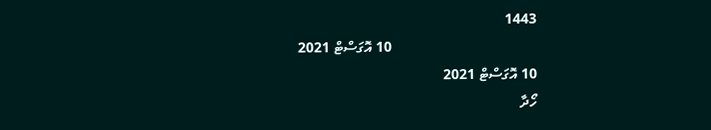1443
                                        10 އޮގަސްޓް 2021
10 އޮގަސްޓް 2021
ހޯދާ